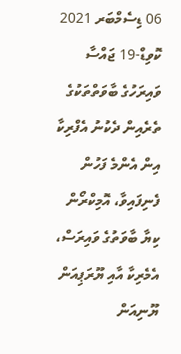06 ޑިސެމްބަރ 2021
ކޮވިޑް-19 ޖައްސާ ވައިރަހުގެ ބާވަތްތަކުގެ ތެރެއިން ދެކުނު އެފްރިކާ އިން އެންމެ ފަހުން ފެނިފައިވާ، އޮމިކްރޯން ކިޔާ ބާވަތުގެ ވައިރަސް، އެމެރިކާ އާއި ޔޫރަޕިއަން ޔޫނިއަން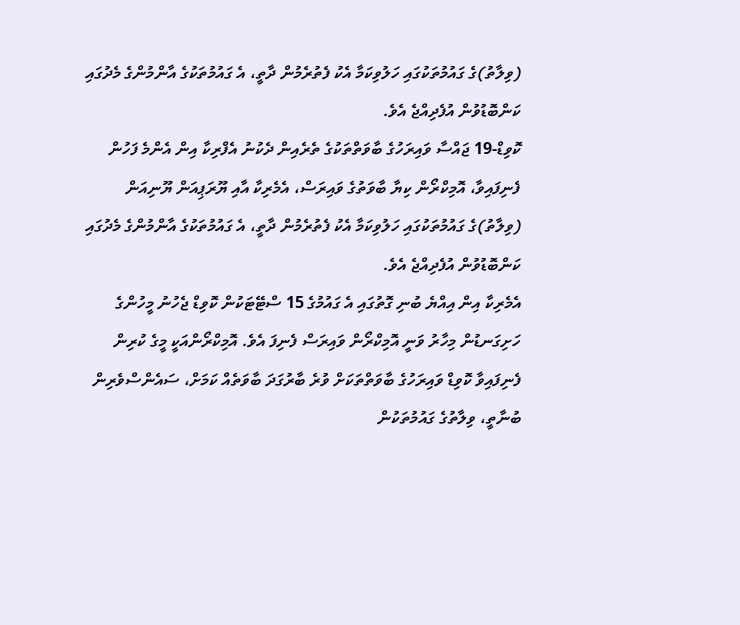(ވިލާތު)ގެ ގައުމުތަކުގައި ހަލުވިކަމާ އެކު ފެތުރެމުން ދާތީ، އެ ގައުމުތަކުގެ އާންމުންގެ މެދުގައި ކަންބޮޑުވުން އުފެދިއްޖެ އެވެ.
ކޮވިޑް-19 ޖައްސާ ވައިރަހުގެ ބާވަތްތަކުގެ ތެރެއިން ދެކުނު އެފްރިކާ އިން އެންމެ ފަހުން ފެނިފައިވާ، އޮމިކްރޯން ކިޔާ ބާވަތުގެ ވައިރަސް، އެމެރިކާ އާއި ޔޫރަޕިއަން ޔޫނިއަން (ވިލާތު)ގެ ގައުމުތަކުގައި ހަލުވިކަމާ އެކު ފެތުރެމުން ދާތީ، އެ ގައުމުތަކުގެ އާންމުންގެ މެދުގައި ކަންބޮޑުވުން އުފެދިއްޖެ އެވެ.
އެމެރިކާ އިން އިއްޔެ ބުނި ގޮތުގައި އެ ގައުމުގެ 15 ސްޓޭޓަކުން ކޮވިޑް ޖެހުނު މީހުންގެ ހަށިގަނޑުން މިހާރު ވަނީ އޮމިކްރޯން ވައިރަސް ފެނިފަ އެވެ. އޮމިކްރޯންއަކީ މީގެ ކުރިން ފެނިފައިވާ ކޮވިޑް ވައިރަހުގެ ބާވަތްތަކަށް ވުރެ ބާރުގަދަ ބާވަތެއް ކަމަށް، ސައެންސްވެރިން ބުނާތީ، ވިލާތުގެ ގައުމުތަކުން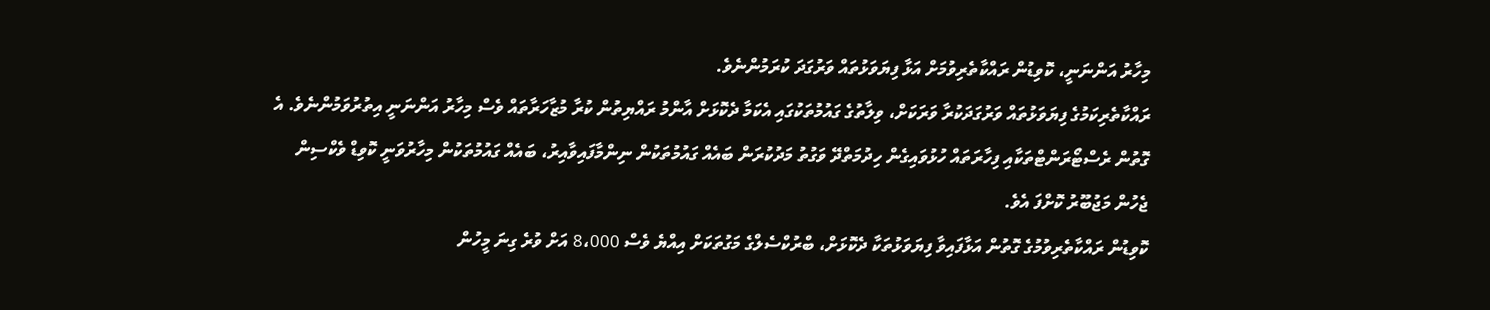މިހާރު އަންނަނީ، ކޮވިޑުން ރައްކާތެރިވުމަށް އަޅާ ފިޔަވަޅުތައް ވަރުގަދަ ކުރަމުންނެވެ.
ރައްކާތެރިކަމުގެ ފިޔަވަޅުތައް ވަރުގަދަކުރާ ވަރަކަށް، ވިލާތުގެ ގައުމުތަކުގައި އެކަމާ ދެކޮޅަށް އާންމު ރައްޔިތުން ކުރާ މުޒާހަރާތައް ވެސް މިހާރު އަންނަނީ އިތުރުވަމުންނެވެ. އެ ގޮތުން ރެސްޓޯރަންޓްތަކާއި ފިހާރަތައް ހުޅުވައިގެން ހިދުމަތްދޭ ވަގުތު މަދުކުރަން ބައެއް ގައުމުތަކުން ނިންމާފައިވާއިރު، ބައެއް ގައުމުތަކުން މިހާރުވަނީ ކޮވިޑް ވެކްސިން ޖެހުން މަޖުބޫރު ކޮށްފަ އެވެ.
ކޮވިޑުން ރައްކާތެރިވުމުގެ ގޮތުން އަޅާފައިވާ ފިޔަވަޅުތަކާ ދެކޮޅަށް، ބްރުކްސެލްގެ މަގުތަކަށް އިއްޔެ ވެސް 8،000 އަށް ވުރެ ގިނަ މީހުން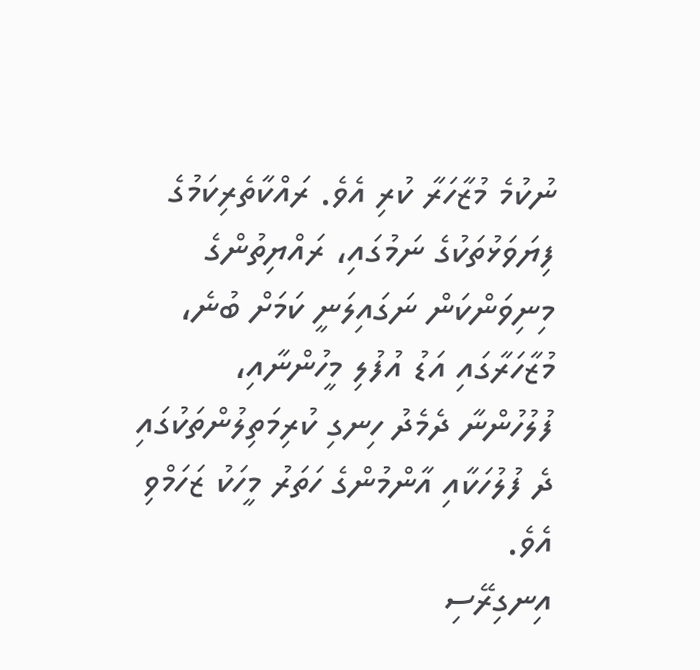ނުކުމެ މުޒާހަރާ ކުރި އެވެ. ރައްކާތެރިކަމުގެ ފިޔަވަޅުތަކުގެ ނަމުގައި، ރައްޔިތުންގެ މިނިވަންކަން ނަގައިލަނީ ކަމަށް ބުނެ، މުޒާހަރާގައި އަޑު އުފުލި މީހުންނާއި، ފުލުހުންނާ ދެމެދު ހިނގި ކުރިމަތިލުންތަކުގައި ދެ ފުލުހަކާއި އާންމުންގެ ހަތަރު މީހަކު ޒަހަމްވި އެވެ.
އިނގިރޭސި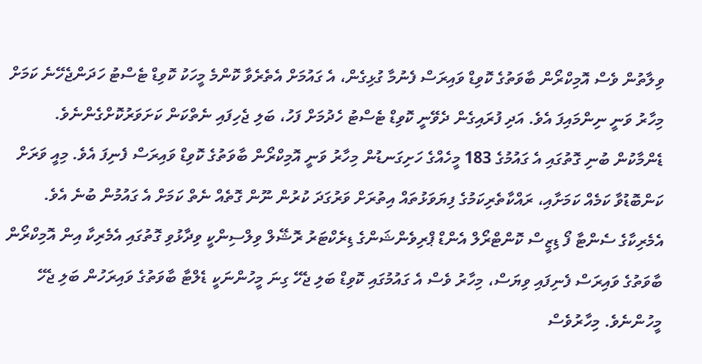ވިލާތުން ވެސް އޮމިކްރޯން ބާވަތުގެ ކޮވިޑް ވައިރަސް ފެނުމާ ގުޅިގެން، އެ ގައުމަށް އެތެރެވާ ކޮންމެ މީހަކު ކޮވިޑް ޓެސްޓު ހަދަންޖެހޭނެ ކަމަށް މިހާރު ވަނީ ނިންމައިފަ އެވެ. އަދި ފުރައިގެން ދެވޭނީ ކޮވިޑް ޓެސްޓު ހެދުމަށް ފަހު، ބަލި ޖެހިފައި ނެތްކަން ކަށަވަރުކޮށްގެންނެވެ.
ޑެންމާކުން ބުނި ގޮތުގައި އެ ގައުމުގެ 183 މީހެއްގެ ހަށިގަނޑުން މިހާރު ވަނީ އޮމިކްރޯން ބާވަތުގެ ކޮވިޑް ވައިރަސް ފެނިފަ އެވެ. މިއީ ވަރަށް ކަންބޮޑުވާ ކަމެއް ކަމަށާއި، ރައްކާތެރިކަމުގެ ފިޔަވަޅުތައް އިތުރަށް ވަރުގަދަ ކުރުން ނޫން ގޮތެއް ނެތް ކަމަށް އެ ގައުމުން ބުނެ އެވެ.
އެމެރިކާގެ ސެންޓާ ފޯ ޑިޒީސް ކޮންޓްރޯލް އެންޑް ޕްރިވެންޝަންގެ ޑިރެކްޓަރު ރޮޝޭލް ވިލްސިންކީ ވިދާޅުވި ގޮތުގައި އެމެރިކާ އިން އޮމިކްރޯން ބާވަތުގެ ވައިރަސް ފެނިފައި ވިޔަސް، މިހާރު ވެސް އެ ގައުމުގައި ކޮވިޑް ބަލި ޖެހޭ ގިނަ މީހުންނަކީ ޑެލްޓާ ބާވަތުގެ ވައިރަހުން ބަލި ޖެހޭ މީހުންނެވެ. މިހާރުވެސް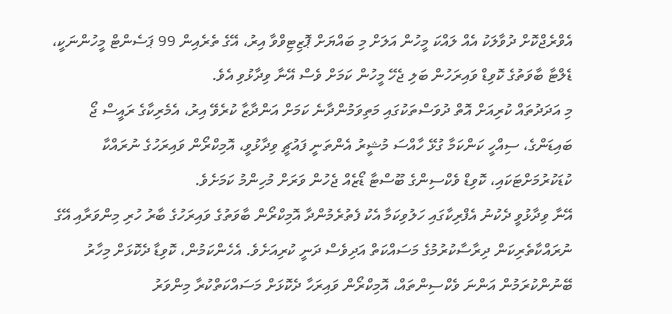އެވްރެޖްކޮށް ދުވާލަކު އެއް ލައްކަ މީހުން އަލަށް މި ބައްޔަށް ޕޮޒިޓިވްވާ އިރު، އޭގެ ތެރެއިން 99 ޕަސެންޓް މީހުންނަކީ، ޑެލްޓާ ބާވަތުގެ ކޮވިޑް ވައިރަހުން ބަލި ޖެހޭ މީހުން ކަމަށް ވެސް އޭނާ ވިދާޅުވި އެވެ.
މި އަދަދުތައް ކުރިއަށް އޮތް ދުވަސްތަކުގައި މަތިވަމުންދާނެ ކަމަށް އަންދާޒާ ކުރެވޭ އިރު، އެމެރިކާގެ ރައީސް ޖޯ ބައިޑަންގެ، ސިއްހީ ކަންކަމާ ގުޅޭ ހާއްސަ މުޝީރު އެންތަނީ ފައުޗީ ވިދާޅުވީ، އޮމިކްރޯން ވައިރަހުގެ ނުރައްކާ ކުޑަކުރުމަށްޓަކައި، ކޮވިޑް ވެކްސިންގެ ބޫސްޓާ ޑޯޒެއް ޖެހުން ވަރަށް މުހިންމު ކަމަށެވެ.
އޭނާ ވިދާޅުވީ ދެކުނު އެފްރިކާގައި ހަލުވިކަމާ އެކު ފެތުރެމުންދާ އޮމިކްރޯން ބާވަތުގެ ވައިރަހުގެ ބާރު ހުރި މިންވަރާއި އޭގެ ނުރައްކާތެރިކަން ދިރާސާކުރުމުގެ މަސައްކަތް އަދިވެސް ދަނީ ކުރިއަށެވެ. އެހެންކަމުން، ކޮވިޑާ ދެކޮޅަށް މިހާރު ބޭނުންކުރަމުން އަންނަ ވެކްސިންތައް، އޮމިކްރޯން ވައިރަހާ ދެކޮޅަށް މަސައްކަތްކުރާ މިންވަރު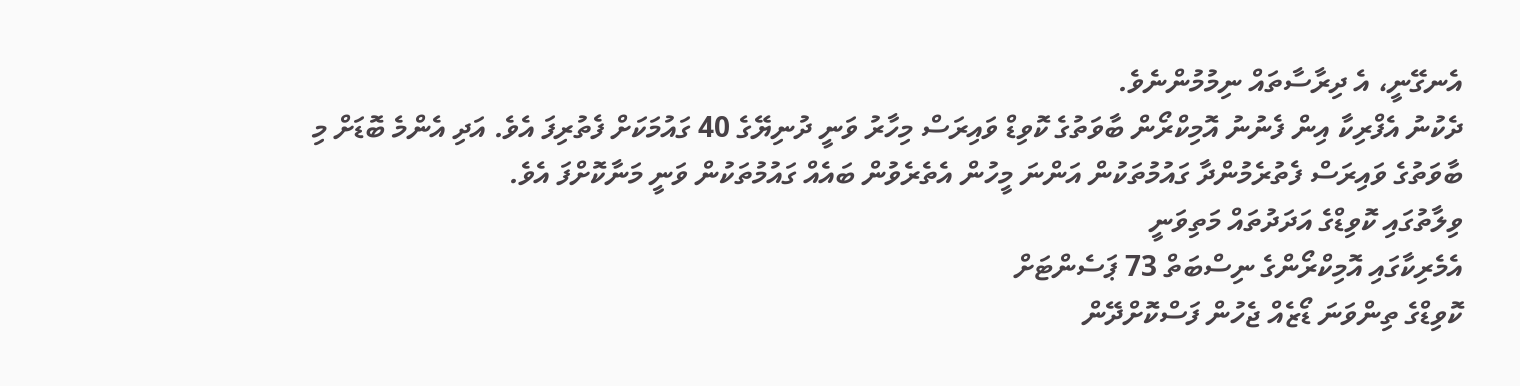އެނގޭނީ، އެ ދިރާސާތައް ނިމުމުންނެވެ.
ދެކުނު އެފްރިކާ އިން ފެނުނު އޮމިކްރޯން ބާވަތުގެ ކޮވިޑް ވައިރަސް މިހާރު ވަނީ ދުނިޔޭގެ 40 ގައުމަކަށް ފެތުރިފަ އެވެ. އަދި އެންމެ ބޮޑަށް މި ބާވަތުގެ ވައިރަސް ފެތުރެމުންދާ ގައުމުތަކުން އަންނަ މީހުން އެތެރެވުން ބައެއް ގައުމުތަކުން ވަނީ މަނާކޮށްފަ އެވެ.
ވިލާތުގައި ކޮވިޑްގެ އަދަދުތައް މަތިވަނީ
އެމެރިކާގައި އޮމިކްރޯންގެ ނިސްބަތް 73 ޕަސެންޓަށް
ކޮވިޑްގެ ތިންވަނަ ޑޯޒެއް ޖެހުން ފަސްކޮށްދޭން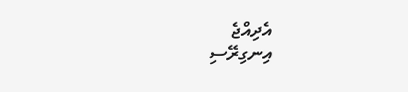އެދިއްޖެ
އިނގިރޭސި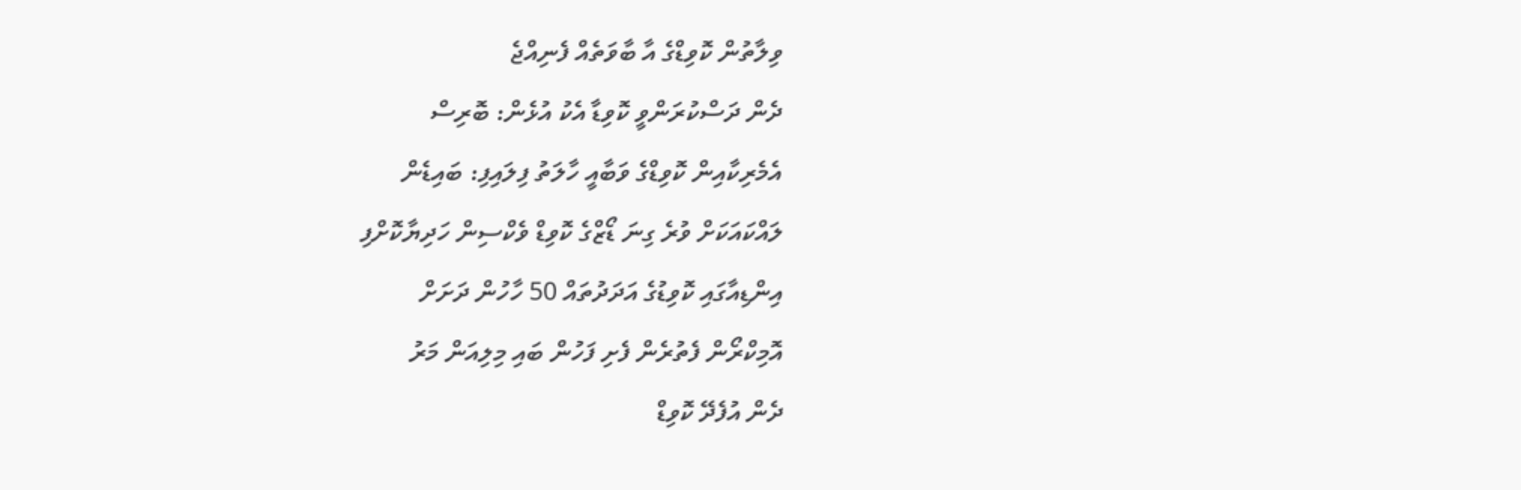ވިލާތުން ކޮވިޑްގެ އާ ބާވަތެއް ފެނިއްޖެ
ދެން ދަސްކުރަންވީ ކޮވިޑާ އެކު އުޅެން: ބޮރިސް
އެމެރިކާއިން ކޮވިޑްގެ ވަބާއީ ހާލަތު ފިލައިފި: ބައިޑެން
ލައްކައަކަށް ވުރެ ގިނަ ޑޯޒްގެ ކޮވިޑް ވެކްސިން ހަދިޔާކޮށްފި
އިންޑިއާގައި ކޮވިޑުގެ އަދަދުތައް 50 ހާހުން ދަށަށް
އޮމިކްރޯން ފެތުރެން ފެށި ފަހުން ބައި މިލިއަން މަރު
ދެން އުފެދޭ ކޮވިޑް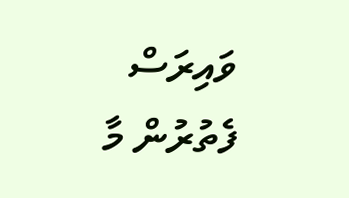ވައިރަސް ފެތުރުން މާ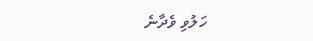ހަލުވި ވެދާނެ